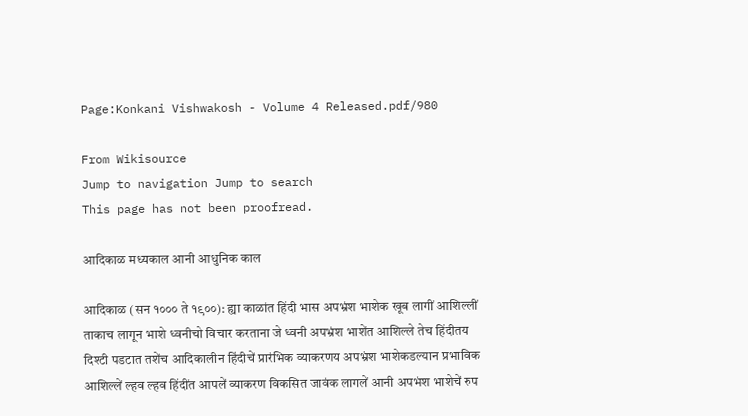Page:Konkani Vishwakosh - Volume 4 Released.pdf/980

From Wikisource
Jump to navigation Jump to search
This page has not been proofread.

आदिकाळ मध्यकाल आनी आधुनिक काल

आदिकाळ (सन १००० ते १९००): ह्या काळांत हिंदी भास अपभ्रंश भाशेक खूब लागीं आशिल्लीं ताकाच लागून भाशे ध्वनीचो विचार करताना जे ध्वनी अपभ्रंश भाशेंत आशिल्ले तेच हिंदीतय दिश्टी पडटात तशेंच आदिकालीन हिंदीचें प्रारंभिक व्याकरणय अपभ्रंश भाशेकडल्यान प्रभाविक आशिल्लें ल्हव ल्हव हिंदींत आपलें व्याकरण विकसित जावंक लागलें आनी अपभंश भाशेचें रुप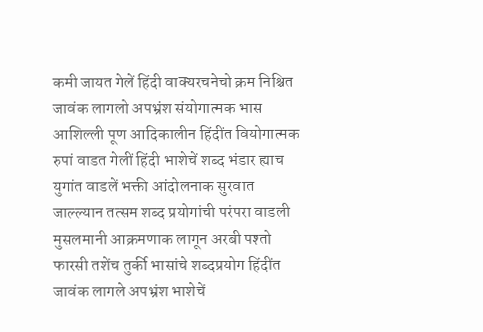कमी जायत गेलें हिंदी वाक्यरचनेचो क्रम निश्चित जावंक लागलो अपभ्रंश संयोगात्मक भास आशिल्ली पूण आदिकालीन हिंदींत वियोगात्मक रुपां वाडत गेलीं हिंदी भाशेचें शब्द भंडार ह्याच युगांत वाडलें भक्ती आंदोलनाक सुरवात जाल्ल्यान तत्सम शब्द प्रयोगांची परंपरा वाडली मुसलमानी आक्रमणाक लागून अरबी पश्तो फारसी तशेंच तुर्की भासांचे शब्दप्रयोग हिंदींत जावंक लागले अपभ्रंश भाशेचें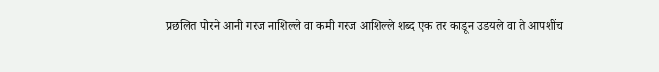प्रछलित पोरने आनी गरज नाशिल्ले वा कमी गरज आशिल्ले शब्द एक तर काडून उडयले वा ते आपशींच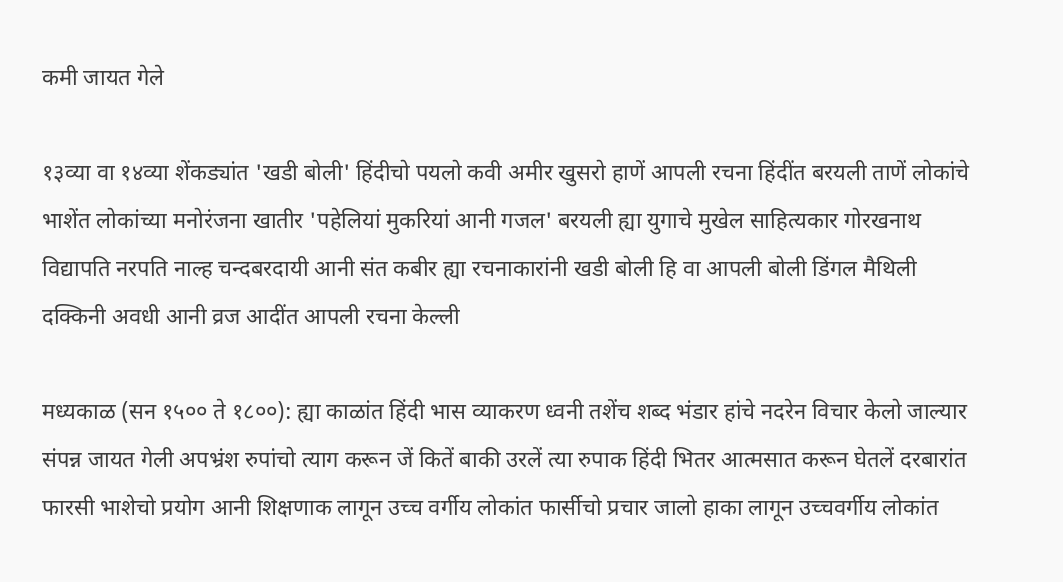कमी जायत गेले

१३व्या वा १४व्या शेंकड्यांत 'खडी बोली' हिंदीचो पयलो कवी अमीर खुसरो हाणें आपली रचना हिंदींत बरयली ताणें लोकांचे भाशेंत लोकांच्या मनोरंजना खातीर 'पहेलियां मुकरियां आनी गजल' बरयली ह्या युगाचे मुखेल साहित्यकार गोरखनाथ विद्यापति नरपति नाल्ह चन्दबरदायी आनी संत कबीर ह्या रचनाकारांनी खडी बोली हि वा आपली बोली डिंगल मैथिली दक्किनी अवधी आनी व्रज आदींत आपली रचना केल्ली

मध्यकाळ (सन १५०० ते १८००): ह्या काळांत हिंदी भास व्याकरण ध्वनी तशेंच शब्द भंडार हांचे नदरेन विचार केलो जाल्यार संपन्न जायत गेली अपभ्रंश रुपांचो त्याग करून जें कितें बाकी उरलें त्या रुपाक हिंदी भितर आत्मसात करून घेतलें दरबारांत फारसी भाशेचो प्रयोग आनी शिक्षणाक लागून उच्च वर्गीय लोकांत फार्सीचो प्रचार जालो हाका लागून उच्चवर्गीय लोकांत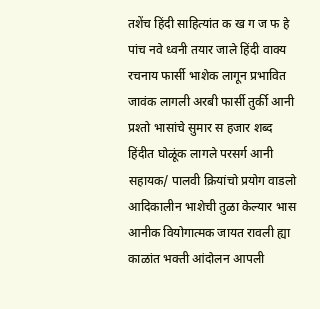तशेंच हिंदी साहित्यांत क ख ग ज फ हे पांच नवे ध्वनी तयार जाले हिंदी वाक्य रचनाय फार्सी भाशेक लागून प्रभावित जावंक लागली अरबी फार्सी तुर्की आनी प्रश्तो भासांचे सुमार स हजार शब्द हिंदीत घोळूंक लागले परसर्ग आनी सहायक/ पालवी क्रियांचो प्रयोग वाडलो आदिकालीन भाशेची तुळा केल्यार भास आनीक वियोगात्मक जायत रावली ह्या काळांत भक्ती आंदोलन आपली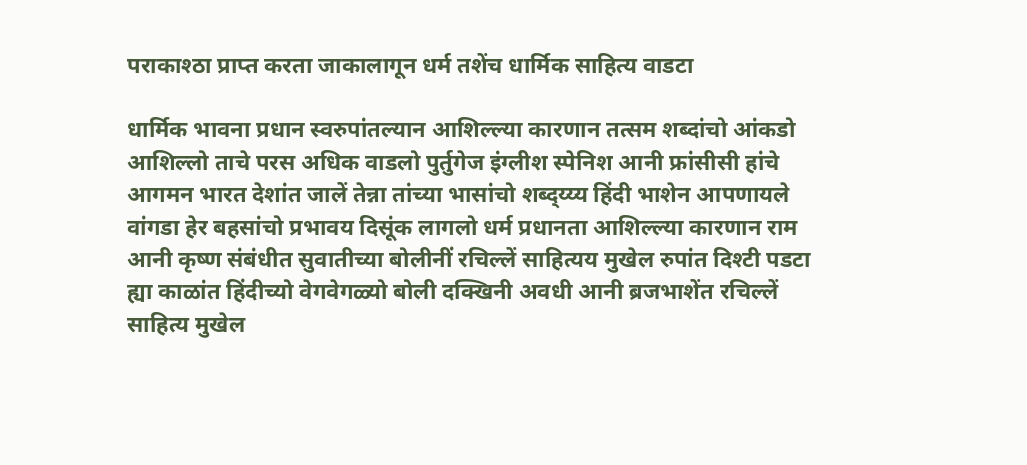पराकाश्ठा प्राप्त करता जाकालागून धर्म तशेंच धार्मिक साहित्य वाडटा

धार्मिक भावना प्रधान स्वरुपांतल्यान आशिल्ल्या कारणान तत्सम शब्दांचो आंकडो आशिल्लो ताचे परस अधिक वाडलो पुर्तुगेज इंग्लीश स्पेनिश आनी फ्रांसीसी हांचे आगमन भारत देशांत जालें तेन्ना तांच्या भासांचो शब्द्य्य्य हिंदी भाशेन आपणायले वांगडा हेर बहसांचो प्रभावय दिसूंक लागलो धर्म प्रधानता आशिल्ल्या कारणान राम आनी कृष्ण संबंधीत सुवातीच्या बोलीनीं रचिल्लें साहित्यय मुखेल रुपांत दिश्टी पडटा ह्या काळांत हिंदीच्यो वेगवेगळ्यो बोली दक्खिनी अवधी आनी ब्रजभाशेंत रचिल्लें साहित्य मुखेल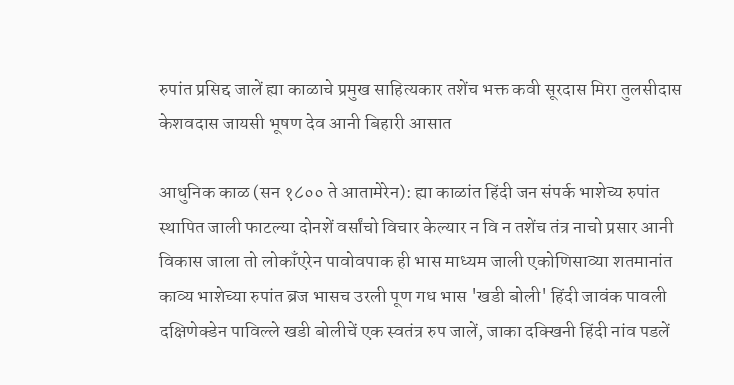रुपांत प्रसिद्द जालें ह्या काळाचे प्रमुख साहित्यकार तशेंच भक्त कवी सूरदास मिरा तुलसीदास केशवदास जायसी भूषण देव आनी बिहारी आसात

आधुनिक काळ (सन १८०० ते आतामेरेन): ह्या काळांत हिंदी जन संपर्क भाशेच्य रुपांत स्थापित जाली फाटल्या दोनशें वर्सांचो विचार केल्यार न वि न तशेंच तंत्र नाचो प्रसार आनी विकास जाला तो लोकाँएरेन पावोवपाक ही भास माध्यम जाली एकोणिसाव्या शतमानांत काव्य भाशेच्या रुपांत ब्रज भासच उरली पूण गध भास 'खडी बोली' हिंदी जावंक पावली दक्षिणेक्डेन पाविल्ले खडी बोलीचें एक स्वतंत्र रुप जालें, जाका दक्खिनी हिंदी नांव पडलें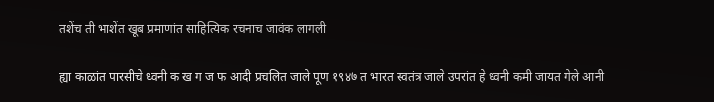तशेंच ती भाशेंत खूब प्रमाणांत साहित्यिक रचनाच जावंक लागली

ह्या काळांत पारसीचे ध्वनी क ख ग ज फ आदी प्रचलित जाले पूण १९४७ त भारत स्वतंत्र जाले उपरांत हे ध्वनी कमी जायत गेले आनी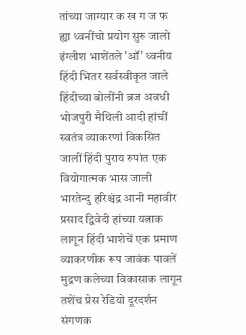तांच्या जाग्यार क ख ग ज फ ह्या ध्वनींचो प्रयोग सुरु जालो इंग्लीश भाशेंतले 'ऑ' ध्वनीय हिंदी भितर सर्वस्वीकृत जाले हिंदीच्या बोलींनी ब्रज अवधी भोजपुरी मैथिली आदी हांचीं स्वतंत्र व्याकरणां विकसित जालीं हिंदी पुराय रुपांत एक वियोगात्मक भास जाली भारतेन्दु हरिश्चंद्र आनी महावीर प्रसाद द्विवेदी हांच्या यत्नाक लागून हिंदी भाशेचें एक प्रमाण व्याकरणीक रूप जावंक पावलें मुद्रण कलेच्या विकासाक लागून तशेंच प्रेस रेडियो दूरदर्शन संगणक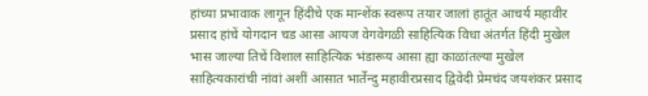हांच्या प्रभावाक लागून हिंदीचे एक मान्शेंक स्वरूप तयार जालां हातूंत आचर्य महावीर प्रसाद हांचें योगदान चड आसा आयज वेगवेगळी साहित्यिक विधा अंतर्गत हिंदी मुखेल भास जाल्या तिचें विशाल साहित्यिक भंडारूय आसा ह्या काळांतल्या मुखेल साहित्यकारांची नांवां अशीं आसात भार्तेन्दु महावीरप्रसाद द्विवेदी प्रेमचंद जयशंकर प्रसाद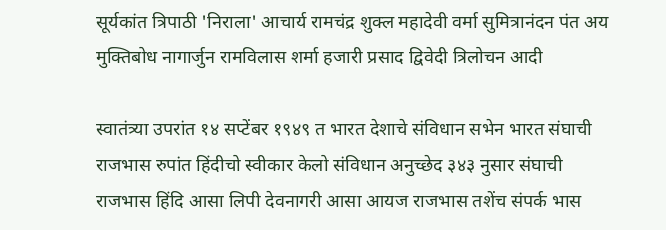सूर्यकांत त्रिपाठी 'निराला' आचार्य रामचंद्र शुक्ल महादेवी वर्मा सुमित्रानंदन पंत अय मुक्तिबोध नागार्जुन रामविलास शर्मा हजारी प्रसाद द्विवेदी त्रिलोचन आदी

स्वातंत्र्या उपरांत १४ सप्टेंबर १९४९ त भारत देशाचे संविधान सभेन भारत संघाची राजभास रुपांत हिंदीचो स्वीकार केलो संविधान अनुच्छेद ३४३ नुसार संघाची राजभास हिंदि आसा लिपी देवनागरी आसा आयज राजभास तशेंच संपर्क भास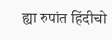ह्या रुपांत हिंदीचो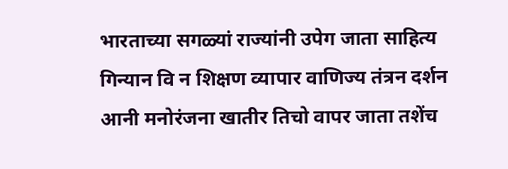भारताच्या सगळ्यां राज्यांनी उपेग जाता साहित्य गिन्यान वि न शिक्षण व्यापार वाणिज्य तंत्रन दर्शन आनी मनोरंजना खातीर तिचो वापर जाता तशेंच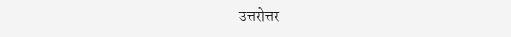उत्तरोत्तर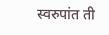स्वरुपांत ती